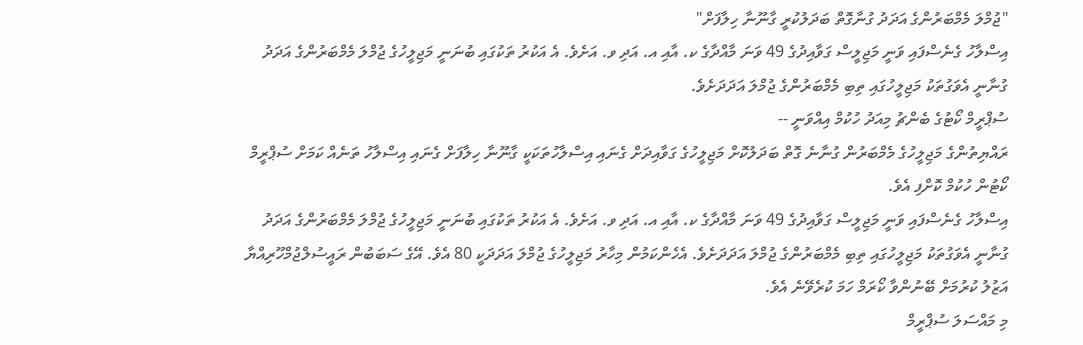"ޖުމްލަ މެމްބަރުންގެ އަދަދު ގުނާގޮތް ބަދަލުކުރީ ގާނޫނާ ހިލާފަށް"
އިސްލާހު ގެނެސްފައި ވަނީ މަޖިލީސް ގަވާއިދުގެ 49 ވަނަ މާއްދާގެ ކ. އާއި އ. އަދި ވ. އަށެވެ. އެ އަކުރު ތަކުގައި ބުނަނީ މަޖިލީހުގެ ޖުމްލަ މެމްބަރުންގެ އަދަދު ގުނާނީ އެވަގުތަކު މަޖިލީހުގައި ތިބި މެމްބަރުންގެ ޖުމްލަ އަދަދަށެވެ.
ސުޕްރީމް ކޯޓުގެ ބެންޗު މިއަދު ހުކުމް އިއްވަނީ --
ރައްޔިތުންގެ މަޖިލީހުގެ މެމްބަރުން ގުނާނެ ގޮތް ބަދަލުކޮށް މަޖިލީހުގެ ގަވާއިދަށް ގެނައި އިސްލާހުތަކަކީ ގާނޫނާ ހިލާފަށް ގެނައި އިސްލާހު ތަނެއް ކަމަށް ސުޕްރީމް ކޯޓުން ހުކުމް ކޮށްފި އެވެ.
އިސްލާހު ގެނެސްފައި ވަނީ މަޖިލީސް ގަވާއިދުގެ 49 ވަނަ މާއްދާގެ ކ. އާއި އ. އަދި ވ. އަށެވެ. އެ އަކުރު ތަކުގައި ބުނަނީ މަޖިލީހުގެ ޖުމްލަ މެމްބަރުންގެ އަދަދު ގުނާނީ އެވަގުތަކު މަޖިލީހުގައި ތިބި މެމްބަރުންގެ ޖުމްލަ އަދަދަށެވެ. އެހެންކަމުން މިހާރު މަޖިލީހުގެ ޖުމްލަ އަދަދަކީ 80 އެވެ. އޭގެ ސަބަބުން ރައީސުލްޖުމްހޫރިއްޔާ އަޒުލު ކުރުމަށް ބޭނުންވާ ކޯރަމް ހަމަ ކުރެވޭނެ އެވެ.
މި މައްސަލަ ސުޕްރީމް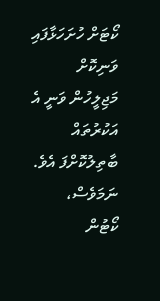ކޯޓަށް ހުށަހަޅާފައި ވަނިކޮށް މަޖިލީހުން ވަނީ އެ އަކުރުތައް ބާތިލުކޮށްފަ އެވެ. ނަމަވެސް، ކޯޓުން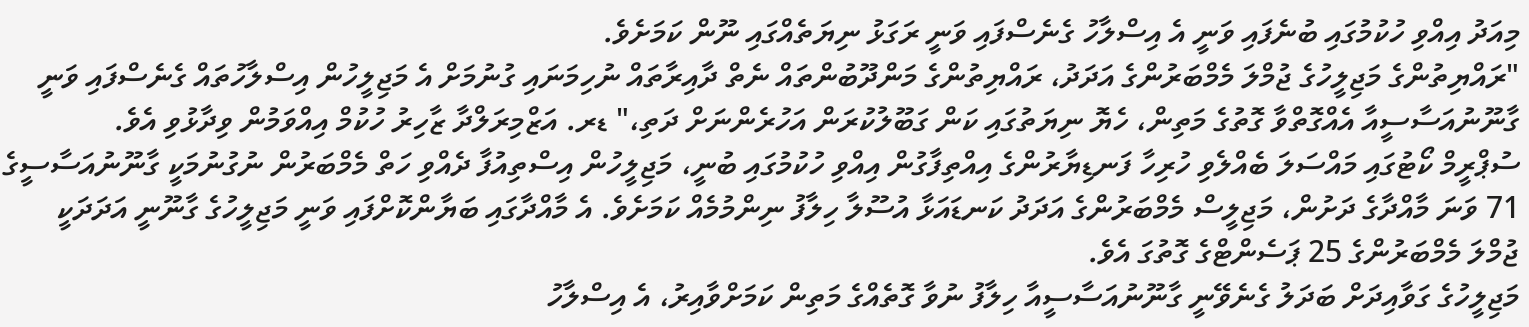މިއަދު އިއްވި ހުކުމުގައި ބުނެފައި ވަނީ އެ އިސްލާހު ގެނެސްފައި ވަނީ ރަގަޅު ނިޔަތެއްގައި ނޫން ކަމަށެވެ.
"ރައްޔިތުންގެ މަޖިލީހުގެ ޖުމްލަ މެމްބަރުންގެ އަދަދު، ރައްޔިތުންގެ މަންދޫބުންތައް ނެތް ދާއިރާތައް ނުހިމަނައި ގުނުމަށް އެ މަޖިލީހުން އިސްލާހުތައް ގެނެސްފައި ވަނީ ގާނޫނުއަސާސީއާ އެއްގޮތްވާ ގޮތުގެ މަތިން، ހެޔޮ ނިޔަތުގައި ކަން ގަބޫލުކުރަން އަހުރެންނަށް ދަތި،" ޑރ. އަޒްމިރަލްދާ ޒާހިރު ހުކުމް އިއްވަމުން ވިދާޅުވި އެވެ.
ސުޕްރީމް ކޯޓުގައި މައްސަލަ ބެއްލެވި ހުރިހާ ފަނޑިޔާރުންގެ އިއްތިފާގުން އިއްވި ހުކުމުގައި ބުނީ، މަޖިލީހުން އިސްތިއުފާ ދެއްވި ހަތް މެމްބަރުން ނުގުނުމަކީ ގާނޫނުއަސާސީގެ 71 ވަނަ މާއްދާގެ ދަށުން، މަޖިލީސް މެމްބަރުންގެ އަދަދު ކަނޑައަޅާ އުސޫލާ ހިލާފު ނިންމުމެއް ކަމަށެވެ. އެ މާއްދާގައި ބަޔާންކޮށްފައި ވަނީ މަޖިލީހުގެ ގާނޫނީ އަދަދަކީ ޖުމްލަ މެމްބަރުންގެ 25 ޕަސެންޓްގެ ގޮތުގަ އެވެ.
މަޖިލީހުގެ ގަވާއިދަށް ބަދަލު ގެނެވޭނީ ގާނޫނުއަސާސީއާ ހިލާފު ނުވާ ގޮތެއްގެ މަތިން ކަމަށްވާއިރު، އެ އިސްލާހު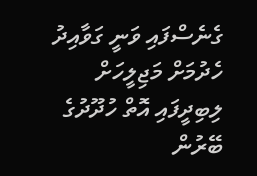ގެނެސްފައި ވަނީ ގަވާއިދު ހެދުމަށް މަޖިލީހަށް ލިބިދީފައި އޮތް ހުދޫދުގެ ބޭރުން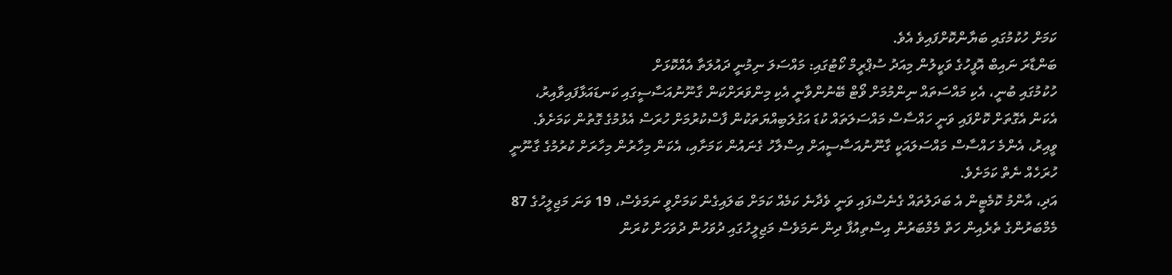ކަމަށް ހުކުމުގައި ބަޔާންކޮށްފައިވެ އެވެ.
ބަންޑާރަ ނައިބް އޮފީހުގެ ވަކީލުން މިއަދު ސުޕްރީމް ކޯޓުގައި: މައްސަލަ ނިމުނީ ދައުލަތާ އެއްކޮޅަށް
ހުކުމުގައި ބުނީ، އެކި މައްސަތައް ނިންމުމަށް ވޯޓް ބޭނުންވާނީ އެކި މިންވަރަށްކަން ގާނޫނުއަސާސީގައި ކަނޑައަޅާފައިވާއިރު، އެކަން އެގޮތަށް ކޮށްފައި ވަނީ ހައްސާސް މައްސަލަތައް ކުޑަ އަގުލަބިއްޔަތަކުން ފާސްކުރުމަށް ހުރަސް އެޅުމުގެ ގޮތުން ކަމަށެވެ. ވީއިރު، އެންމެ ހައްސާސް މައްސަލައަކީ ގާނޫނުއަސާސީއަށް އިސްލާހު ގެނައުން ކަމަށާއި، އެކަން މިހާރުން މިހާރަށް ކުރުމުގެ ގާނޫނީ ހުރަހެއް ނެތް ކަމަށެވެ.
އަދި، އާންމު ކޮމެޓީން އެ ބަދަލުތައް ގެނެސްފައި ވަނީ ވެދާނެ ކަމެއް ކަމަށް ބަލައިގެން ކަމަށްވީ ނަމަވެސް، 19 ވަނަ މަޖިލީހުގެ 87 މެމްބަރުންގެ ތެރެއިން ހަތް މެމްބަރުން އިސްތިއުފާ ދިން ނަމަވެސް މަޖިލީހުގައި ދުވަހުން ދުވަހަށް ކުރަން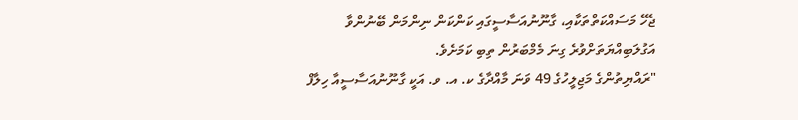ޖެހޭ މަސައްކަތްތަކާއި، ގާނޫނުއަސާސީގައި ކަންކަން ނިންމަން ބޭނުންވާ އަގުލަބިއްޔަތަށްވުރެ ގިނަ މެމްބަރުން ތިބި ކަމަށެވެ.
"ރައްޔިތުންގެ މަޖިލީހުގެ 49 ވަނަ މާއްދާގެ ކ. އ. ވ. އަކީ ގާނޫނުއަސާސީއާ ހިލާފް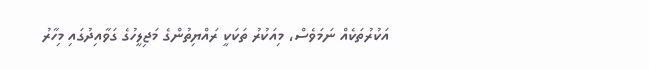އަކުރުތަކެއް ނަމަވެސް، މިއަކުރު ތަކަކީ ރައްޔިތުންގެ މަޖިލީހުގެ ގަވާއިދުގައި މިހާރު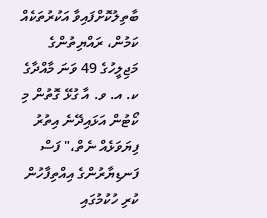ބާތިލުކޮށްފައިވާ އަކުރުތަކެއް ކަމުން، ރައްޔިތުންގެ މަޖިލީހުގެ 49 ވަނަ މާއްދާގެ ކ. އ. ވ. އާ ގުޅޭ ގޮތުން މި ކޯޓުން އަޅައިދޭނެ އިތުރު ފިޔަވަޅެއް ނެތް،" ފަސް ފަނޑިޔާރުންގެ އިއްތިފާހުން ކުރި ހުކުމުގައި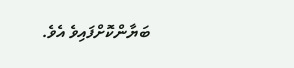ބަޔާންކޮށްފައިވެ އެވެ.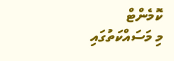ކޮމެންޓް
މި މަސައްކަތުގައި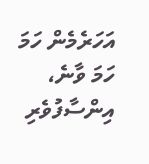އަހަރެމެން ހަމަ ހަމަ ވާނެ، އިންސާފުވެރި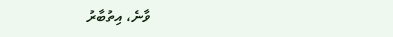ވާނެ، އިތުބާރު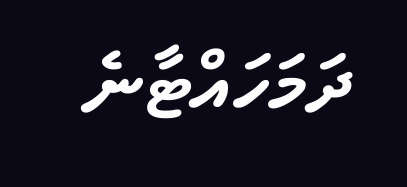ދަމަހައްޓާނެ